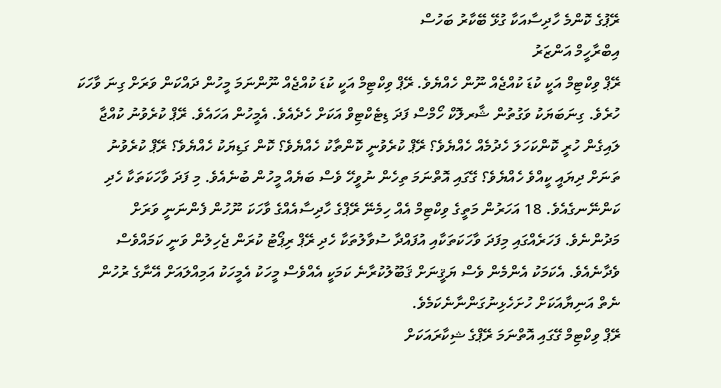ރޭޕުގެ ކޮންމެ ހާދިސާއަކާ ގުޅޭ ބޭކާރު ބަހުސް
އިބްރާހީމް އަންޒަރު
ރޭޕް ވިކްޓިމް އަކީ ކުޑަ ކުއްޖެއް ނޫން ހެއްޔެވެ. ރޭޕް ވިކްޓިމް އަކީ ކުޑަ ކުއްޖެއް ނޫންނަމަ މީހުން ދައްކަން ވަރަށް ގިނަ ވާހަކަ ހުރެވެ. ގިނަބަޔަކު ވަގުތުން ޝާރލޮކް ހޯމްސް ފަދަ ޑިޓެކްޓިވް އަކަށް ހެދެއެވެ. އެމީހުން އަހައެވެ. ރޭޕް ކުރެވުނު ކުއްޖާ ލައިގެން ހުރީ ކޮންކަހަލަ ހެދުމެއް ހެއްޔެވެ؟ ރޭޕް ކުރެވުނީ ކޮންތާކު ހެއްޔެވެ؟ ކޮން ގަޑިޔަކު ހެއްޔެވެ؟ ރޭޕް ކުރެވުނު ތަނަށް ދިޔައީ ކީއްވެ ހެއްޔެވެ؟ ގޭގައި އޮތްނަމަ ތިހެން ނުވީހޭ ވެސް ބަޔެއް މީހުން ބުނެއެވެ. މި ފަދަ ވާހަކަތަކާ ހެދި ކަންނޭނގެއެވެ. 18 އަހަރުން މަތީގެ ވިކްޓިމް އެއް ހިމެނޭ ރޭޕްގެ ހާދިސާއެއްގެ ވާހަކަ ނޫހުން ފެންނަނީ ވަރަށް މަދުންނެވެ. ފަހަރެއްގައި މިފަދަ ވާހަކަތަކާއި އުފައްދާ ސުވާލުތަކާ ހެދި ރޭޕް ރިޕޯޓު ކުރަން ޖެހިލުން ވަނީ ކަމައްވެސް ވެދާނެއެވެ. އެކަމަކު އެންމެން ވެސް ޔަޤީނަށް ޤަބޫލުކުރާނެ ކަމަކީ އެއްވެސް މީހަކު އެމީހަކު އަމިއްލައަށް އޭނާގެ ރުހުން ނެތް އަނިޔާއަކަށް ހުށަހެޅިނުގަންނާނެކަމެވެ.
ރޭޕް ވިކްޓިމް ގޭގައި އޮތްނަމަ ރޭޕްގެ ޝިކާރައަކަށް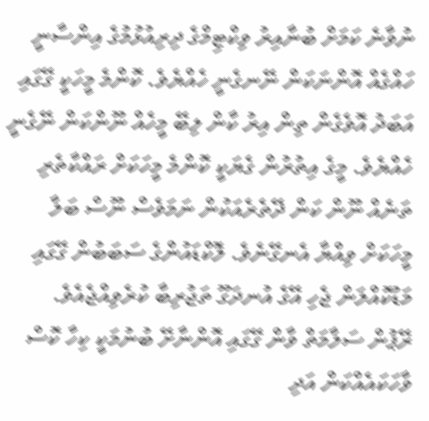ނުވާނެ ކަމަށް ބުނާއިރު ވިކްޓިމްގެ ދިރިއުޅުމުގެ އިންސާނީ ހައްގެއް އޮންނަކަން ނޭނގެނީ ހެއްޔެވެ. ކޮންމެ މީހަކީ ގޭގައި އަބަދު އޮވެގެން ތިން އިރު ކާން ލިބޭ މީހެއް ނޫންކަން ނޭގެނީ ހެއްޔެވެ. މީގެ އިތުރުން ގެޔަކީ ކޮންމެ މީހަކަށް ރައްކާތެރި ތަނެއް ނޫން ކަން ދޭތެރެއަކުން ނަމަވެސް ނޫސް ބަލާ މީހަކަށް ވިއްޔާ އެނގޭނެވެ. ލޮކްޑައުންގެ ސަބަބުން ގޭގައި މަޑުކޮއްލަން ޖެހި އޭގެ އުނދަގޫ ތަޖުރިބާ ކުރެވިއްޖެއެވެ. ރޭޕުން ސަލާމަތް ވާން ގޭގައި އޮންނާށޭ ބުނުމަކީ ކިހާ ކޮސް ވާހަކައެއްކަން އަދި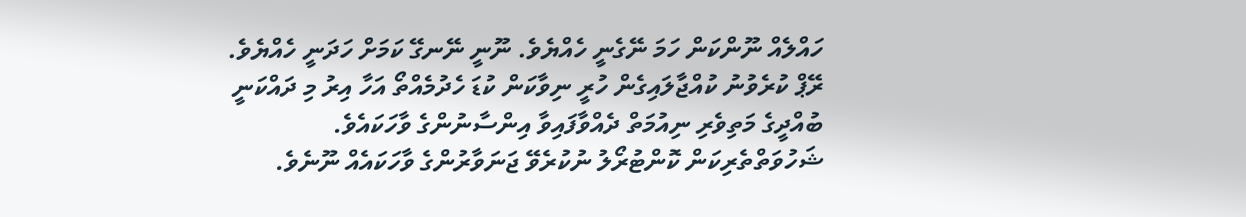ހައްލެއް ނޫންކަން ހަމަ ނޭގެނީ ހެއްޔެވެ. ނޫނީ ނޭނގޭ ކަމަށް ހަދަނީ ހެއްޔެވެ.
ރޭޕް ކުރެވުނު ކުއްޖާލައިގެން ހުރީ ނިވާކަން ކުޑަ ހެދުމެއްތޯ އަހާ އިރު މި ދައްކަނީ ބުއްދީގެ މަތިވެރި ނިއުމަތް ދެއްވާފައިވާ އިންސާނުންގެ ވާހަކައެވެ. ޝަހުވަތްތެރިކަން ކޮންޓުރޯލު ނުކުރެވޭ ޖަނަވާރުންގެ ވާހަކައެއް ނޫނެވެ.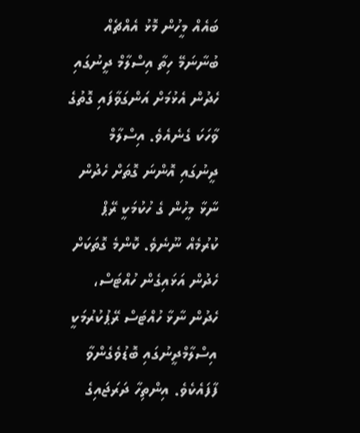ބައެއް މީހުން މޮޅު އެއްޗެއް ބުނާނަމޭ ހިތާ އިސްލާމް ދީނުގައި ހެދުން އެޅުމަށް އަންގަވާފައި ގޮތުގެ ވާހަކަ ގެނެއެވެ. އިސްލާމް ދީނުގައި އޮންނަ ގޮތަށް ހެދުން ނާޅާ މީހުން ގެ ހުކުމަކީ ރޭޕް ކުރުމެއް ނޫނެވެ. ކޮންމެ ގޮތަކަށް ހެދުން އަޅައިގެން ހުއްޓަސް، ހެދުން ނާޅާ ހުއްޓަސް ރޭޕުކުރުމަކީ އިސްލާމްދީނުގައި ބޮޑުވެގެންވާ ފާފައެކެވެ. އިންތިހާ ދަރަޖައިގެ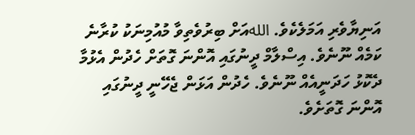އަނިޔާވެރި އަމަލެކެވެ. اللهއަށް ބިރުވެތިވާ މުއުމިނަކު ކުރާނެ ކަމެއް ނޫނެވެ. އިސްލާމް ދީނުގައި އޮންނަ ގޮތަށް ހެދުން އެޅުމާ ދެކޮޅު ހަދަނީއެއް ނޫނެވެ. ހެދުން އަޅަން ޖެހޭނީ ދީނުގައި އޮންނަ ގޮތަށެވެ.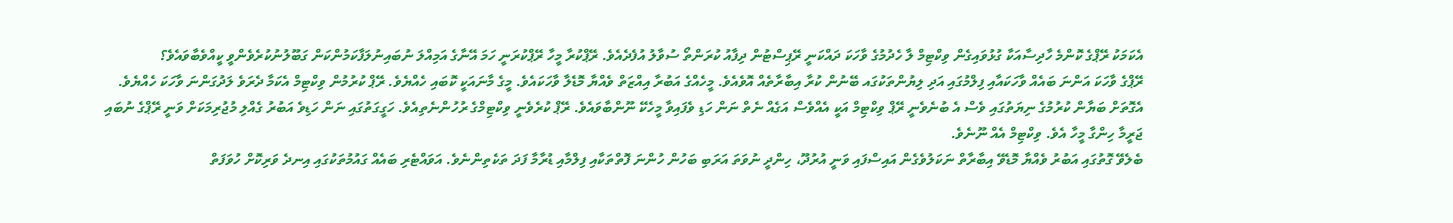އެކަމަކު ރޭޕްގެ ކޮންމެ ހާދިސާއަކާ ގުޅުވައިގެން ވިކްޓިމް ލާ ހެދުމުގެ ވާހަކަ ދައްކަނީ ރޭޕިސްޓުން ދިފާއު ކުރަންތޯ ސުވާލު އުފެދެއެވެ. ރޭޕްކުރާ މީހާ ރޭޕްކުރަނީ ހަމަ އޭނާގެ އަމިއްލަ ނުބައިނުލަފާކަމުންކަން ގަބޫލުނުކުރެވެންވީ ކީއްވެބާވައެވެ؟
ރޭޕްގެ ވާހަކަ އަންނަ ބައެއް ވާހަކައާއި ފިލްމުގައި އަދި ލިޔުންތަކުގައ ބޭނުން ކުރާ އިބާރާތެއް އޮވެއެވެ. މީހެއްގެ އަބުރާ އިއްޒަތް ވެއްޔާ މޮޑެލާ ވާހަކައެވެ. މީގެ މާނައަކީ ކޮބައި ހެއްޔެވެ. ރޭޕް ކުރުމުން ވިކްޓިމް އެކަމާ ދެރަވެ ލަދުގަންނަ ވާހަކަ ހެއްޔެވެ. އެގޮތަށް ބަޔާން ކުރުމުގެ ނިޔަތުގައި ވެސް އެ ބުނެވެނީ ރޭޕް ވިކްޓިމް އަކީ އެއްވެސް އަގެއް ނެތް ނަން ހަޑި ވެފައިވާ މީހެކޭ ނޫންބާވައެވެ. ރޭޕް ކުރެވެނީ ވިކްޓިމްގެ ރުހުންނެތިއެވެ. ހަގީގަތުގައި ނަން ހަޑިވެ އަބުރު ގެއްލި މުޖުރިމަކަށް ވަނީ ރޭޕްގެ ނުބައި ޖަރީމާ ހިންގާ މީހާ އެވެ. ވިކްޓިމް އެއް ނޫނެވެ.
ބެލެވޭ ގޮތުގައި އަބުރު ވެއްޔާ މޮޑެވޭ އިބާރާތް ނަކަލުވެގެން އައިސްފައި ވަނީ އުރުދޫ، ހިންދީ ނުވަތަ އަރަބި ބަހުން ހުންނަ ފޮތްތަކާއި ފިލްމާއި ޑުރާމާ ފަދަ ތަކެތިންނެވެ. އަވައްޓެރި ބައެއް ގައުމުތަކުގައި އިނދެ ވަރިކޮށް ހުވަފަތް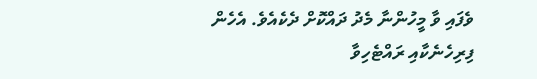ވެފައި ވާ މީހުންނާ މެދު ދައްކޮށް ދެކެއެވެ. އެހެން ފިރިހެނެކާއި ރައްޓެހިވާ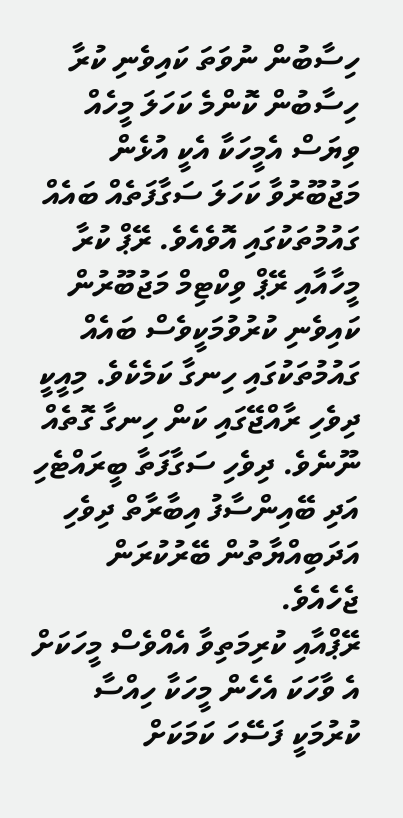ހިސާބުން ނުވަތަ ކައިވެނި ކުރާ ހިސާބުން ކޮންމެ ކަހަލަ މީހެއް ވިޔަސް އެމީހަކާ އެކީ އުޅެން މަޖުބޫރުވާ ކަހަލަ ސަގާފަތެއް ބައެއް ގައުމުތަކުގައި އޮވެއެވެ. ރޭޕް ކުރާ މީހާއާއި ރޭޕް ވިކްޓިމް މަޖުބޫރުން ކައިވެނި ކުރުވުމަކީވެސް ބައެއް ގައުމުތަކުގައި ހިނގާ ކަމެކެވެ. މިއީކީ ދިވެހި ރާއްޖޭގައި ކަން ހިނގާ ގޮތެއް ނޫނެވެ. ދިވެހި ސަގާފަތާ ބީރައްޓެހި އަދި ބޭއިންސާފު އިބާރާތް ދިވެހި އަދަބިއްޔާތުން ބޭރުކުރަން ޖެހެއެވެ.
ރޭޕްއާއި ކުރިމަތިވާ އެއްވެސް މީހަކަށް އެ ވާހަކަ އެހެން މީހަކާ ހިއްސާ ކުރުމަކީ ފަސޭހަ ކަމަކަށް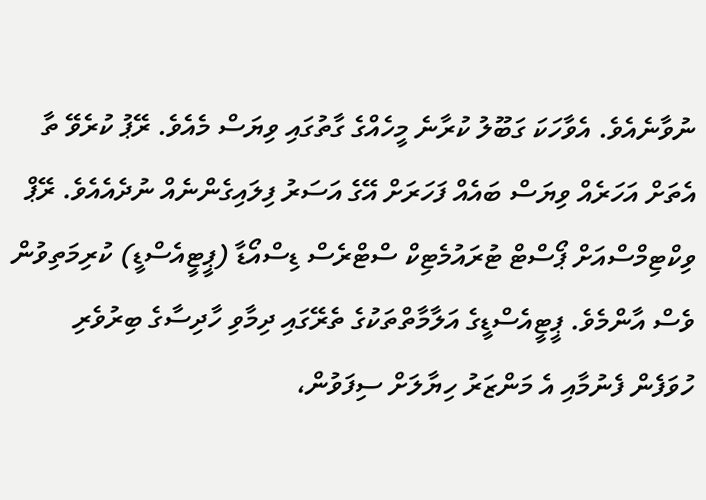ނުވާނެއެވެ. އެވާހަކަ ގަބޫލު ކުރާނެ މީހެއްގެ ގާތުގައި ވިޔަސް މެއެވެ. ރޭޕު ކުރެވޭ ތާ އެތަށް އަހަރެއް ވިޔަސް ބައެއް ފަހަރަށް އޭގެ އަސަރު ފިލައިގެންނެއް ނުދެއެއެވެ. ރޭޕް ވިކްޓިމްސްއަށް ޕޯސްޓް ޓުރައުމެޓިކް ސްޓްރެސް ޑިސްއޯޑާ (ޕީޓީއެސްޑީ) ކުރިމަތިވުން ވެސް އާންމެވެ. ޕީޓީއެސްޑީގެ އަލާމާތްތަކުގެ ތެރޭގައި ދިމާވި ހާދިސާގެ ބިރުވެރި ހުވަފެން ފެނުމާއި އެ މަންޒަރު ހިޔާލަށް ސިފަވުން،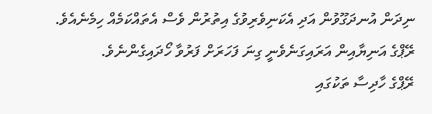ނިދަން އުނދަގޫވުން އަދި އެކަނިވެރިވުގެ އިތުރުން ވެސް އެތައްކަމެއް ހިމެނެއެވެ. ރޭޕްގެ އަނިޔާއިން އަރައިގަނެވެނީ ގިނަ ފަހަރަށް ފަރުވާ ހޯދައިގެންނެވެ.
ރޭޕްގެ ހާދިސާ ތަކުގައި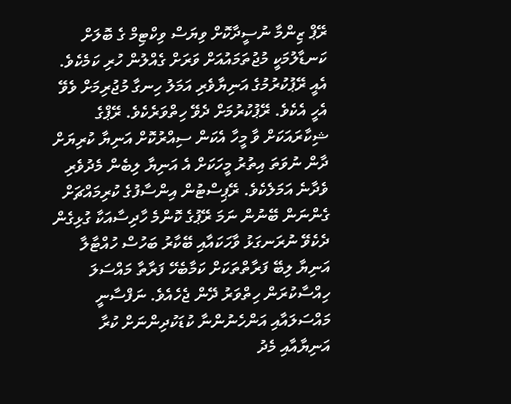ރޭޕް ޒިންމާ ނުސީދާކޮށް ވިޔަސް ވިކްޓިމް ގެ ބޮލަށް ކަނޑާލުމަކީ މުޖުތަމައުއަށް ވަރަށް ގެއްލުން ހުރި ކަމެކެވެ. އެއީ ރޭޕުކުރުމުގެ އަނިޔާވެރި އަމަލު ހިނގާ މުޖުރިމަށް ވެވޭ އެހީ އެކެވެ. ރޭޕުކުރުމަށް ދެވޭ ހިތްވަރެކެވެ. ރޭޕްގެ ޝިކާރައަކަށް ވާ މީހާ އެކަން ސިއްރުކޮށް އަނިޔާ ކުރިޔަށް ދާން ނުވަތަ އިތުރު މީހަކަށް އެ އަނިޔާ ލިބެން މެދުވެރި ވެދާނެ އަމަލެކެވެ. ރޭޕިސްޓުން އިންސާފުގެ ކުރިމައްޗަށް ގެންނަން ބޭނުން ނަމަ ރޭޕުގެ ކޮންމެ ހާދިސާއަކާ ގުޅިގެން ދެކެވޭ ނުރަނގަޅު ވާހަކައާއި ބޭކާރު ބަހުސް ހުއްޓާލާ އަނިޔާ ލިބޭ ފަރާތްތަކަށް ކަމާބެހޭ ފަރާތާ މައްސަލަ ހިއްސާކުރަން ހިތްވަރު ދޭން ޖެހެއެވެ. ނަފްސާނީ މައްސަލައާއި އަންހެނުންނާ ކުޑަކުދިންނަށް ކުރާ އަނިޔާއާއި މެދު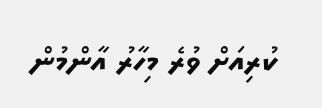ކުރިއަށް ވުރެ މިހާރު އާންމުން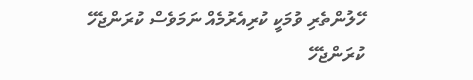ހޭލުންތެރި ވުމަކީ ކުރިއެރުމެއް ނަމަވެސް ކުރަންޖެހޭ ކުރަންޖެހޭ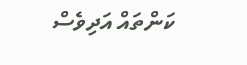ކަންތައް އަދިވެސް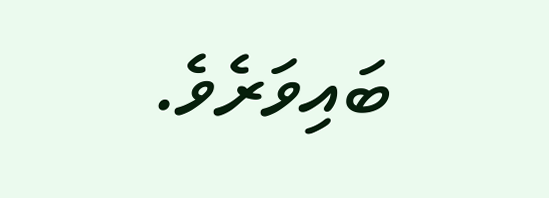ބައިވަރެވެ.